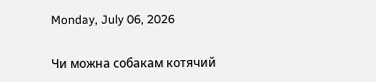Monday, July 06, 2026

Чи можна собакам котячий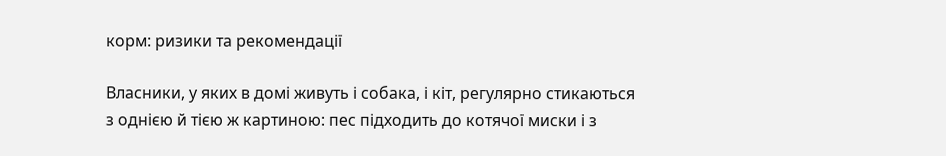корм: ризики та рекомендації

Власники, у яких в домі живуть і собака, і кіт, регулярно стикаються з однією й тією ж картиною: пес підходить до котячої миски і з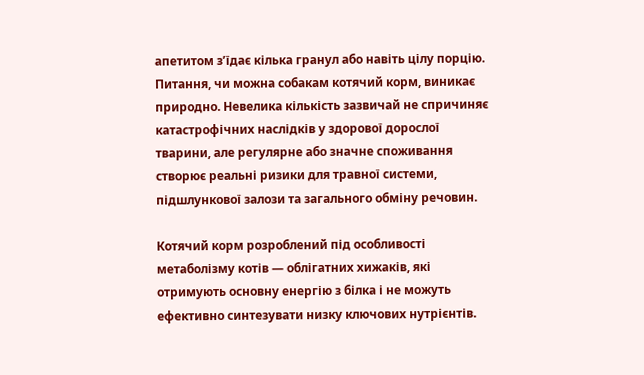апетитом з’їдає кілька гранул або навіть цілу порцію. Питання, чи можна собакам котячий корм, виникає природно. Невелика кількість зазвичай не спричиняє катастрофічних наслідків у здорової дорослої тварини, але регулярне або значне споживання створює реальні ризики для травної системи, підшлункової залози та загального обміну речовин.

Котячий корм розроблений під особливості метаболізму котів — облігатних хижаків, які отримують основну енергію з білка і не можуть ефективно синтезувати низку ключових нутрієнтів.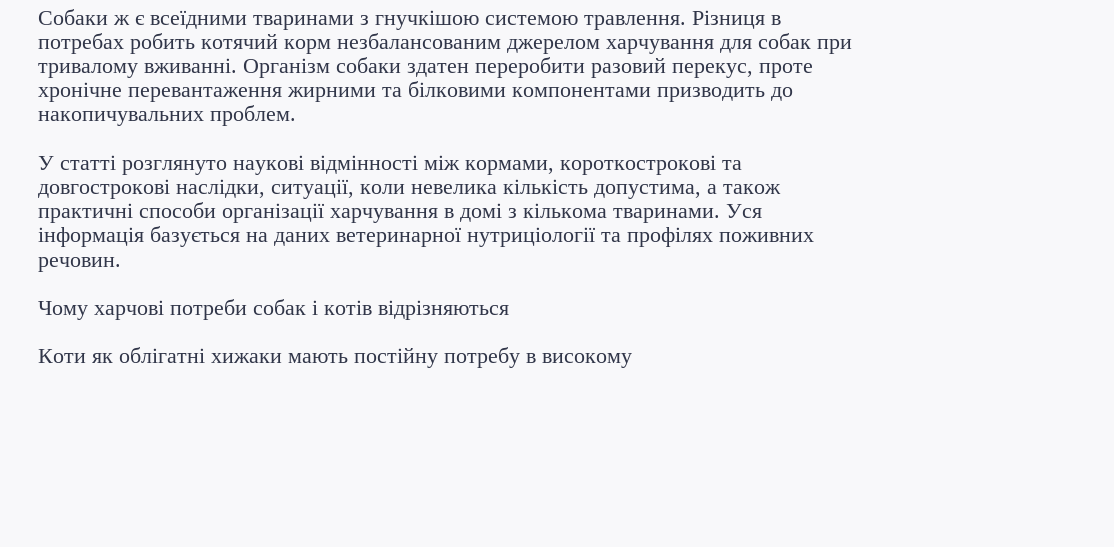Собаки ж є всеїдними тваринами з гнучкішою системою травлення. Різниця в потребах робить котячий корм незбалансованим джерелом харчування для собак при тривалому вживанні. Організм собаки здатен переробити разовий перекус, проте хронічне перевантаження жирними та білковими компонентами призводить до накопичувальних проблем.

У статті розглянуто наукові відмінності між кормами, короткострокові та довгострокові наслідки, ситуації, коли невелика кількість допустима, а також практичні способи організації харчування в домі з кількома тваринами. Уся інформація базується на даних ветеринарної нутриціології та профілях поживних речовин.

Чому харчові потреби собак і котів відрізняються

Коти як облігатні хижаки мають постійну потребу в високому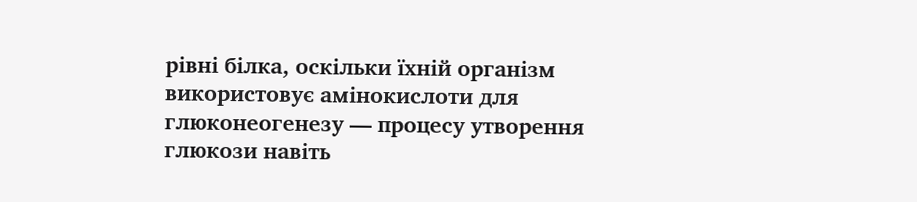рівні білка, оскільки їхній організм використовує амінокислоти для глюконеогенезу — процесу утворення глюкози навіть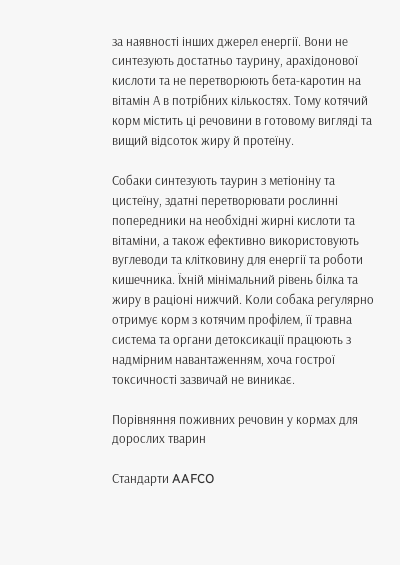за наявності інших джерел енергії. Вони не синтезують достатньо таурину, арахідонової кислоти та не перетворюють бета-каротин на вітамін А в потрібних кількостях. Тому котячий корм містить ці речовини в готовому вигляді та вищий відсоток жиру й протеїну.

Собаки синтезують таурин з метіоніну та цистеїну, здатні перетворювати рослинні попередники на необхідні жирні кислоти та вітаміни, а також ефективно використовують вуглеводи та клітковину для енергії та роботи кишечника. Їхній мінімальний рівень білка та жиру в раціоні нижчий. Коли собака регулярно отримує корм з котячим профілем, її травна система та органи детоксикації працюють з надмірним навантаженням, хоча гострої токсичності зазвичай не виникає.

Порівняння поживних речовин у кормах для дорослих тварин

Стандарти AAFCO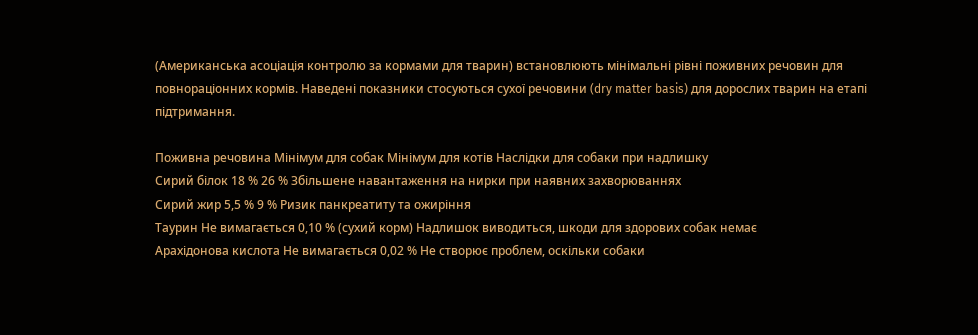(Американська асоціація контролю за кормами для тварин) встановлюють мінімальні рівні поживних речовин для повнораціонних кормів. Наведені показники стосуються сухої речовини (dry matter basis) для дорослих тварин на етапі підтримання.

Поживна речовина Мінімум для собак Мінімум для котів Наслідки для собаки при надлишку
Сирий білок 18 % 26 % Збільшене навантаження на нирки при наявних захворюваннях
Сирий жир 5,5 % 9 % Ризик панкреатиту та ожиріння
Таурин Не вимагається 0,10 % (сухий корм) Надлишок виводиться, шкоди для здорових собак немає
Арахідонова кислота Не вимагається 0,02 % Не створює проблем, оскільки собаки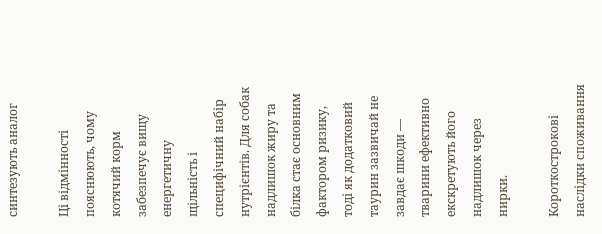синтезують аналог

Ці відмінності пояснюють, чому котячий корм забезпечує вищу енергетичну щільність і специфічний набір нутрієнтів. Для собак надлишок жиру та білка стає основним фактором ризику, тоді як додатковий таурин зазвичай не завдає шкоди — тварини ефективно екскретують його надлишок через нирки.

Короткострокові наслідки споживання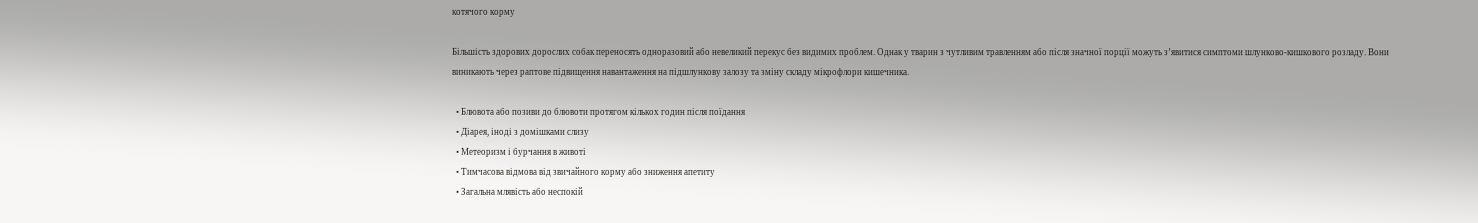котячого корму

Більшість здорових дорослих собак переносять одноразовий або невеликий перекус без видимих проблем. Однак у тварин з чутливим травленням або після значної порції можуть з’явитися симптоми шлунково-кишкового розладу. Вони виникають через раптове підвищення навантаження на підшлункову залозу та зміну складу мікрофлори кишечника.

  • Блювота або позиви до блювоти протягом кількох годин після поїдання
  • Діарея, іноді з домішками слизу
  • Метеоризм і бурчання в животі
  • Тимчасова відмова від звичайного корму або зниження апетиту
  • Загальна млявість або неспокій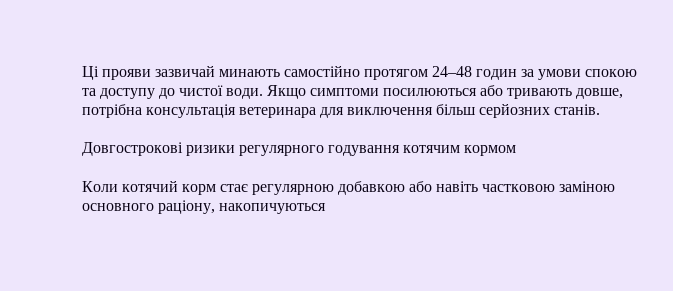Ці прояви зазвичай минають самостійно протягом 24–48 годин за умови спокою та доступу до чистої води. Якщо симптоми посилюються або тривають довше, потрібна консультація ветеринара для виключення більш серйозних станів.

Довгострокові ризики регулярного годування котячим кормом

Коли котячий корм стає регулярною добавкою або навіть частковою заміною основного раціону, накопичуються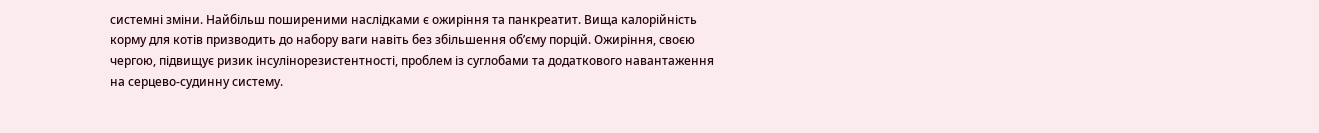системні зміни. Найбільш поширеними наслідками є ожиріння та панкреатит. Вища калорійність корму для котів призводить до набору ваги навіть без збільшення об’єму порцій. Ожиріння, своєю чергою, підвищує ризик інсулінорезистентності, проблем із суглобами та додаткового навантаження на серцево-судинну систему.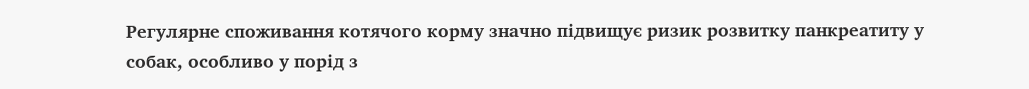Регулярне споживання котячого корму значно підвищує ризик розвитку панкреатиту у собак, особливо у порід з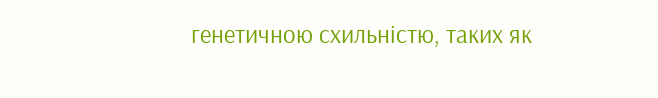генетичною схильністю, таких як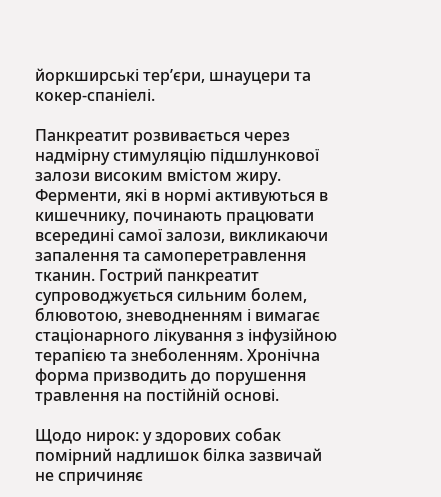йоркширські тер’єри, шнауцери та кокер-спаніелі.

Панкреатит розвивається через надмірну стимуляцію підшлункової залози високим вмістом жиру. Ферменти, які в нормі активуються в кишечнику, починають працювати всередині самої залози, викликаючи запалення та самоперетравлення тканин. Гострий панкреатит супроводжується сильним болем, блювотою, зневодненням і вимагає стаціонарного лікування з інфузійною терапією та знеболенням. Хронічна форма призводить до порушення травлення на постійній основі.

Щодо нирок: у здорових собак помірний надлишок білка зазвичай не спричиняє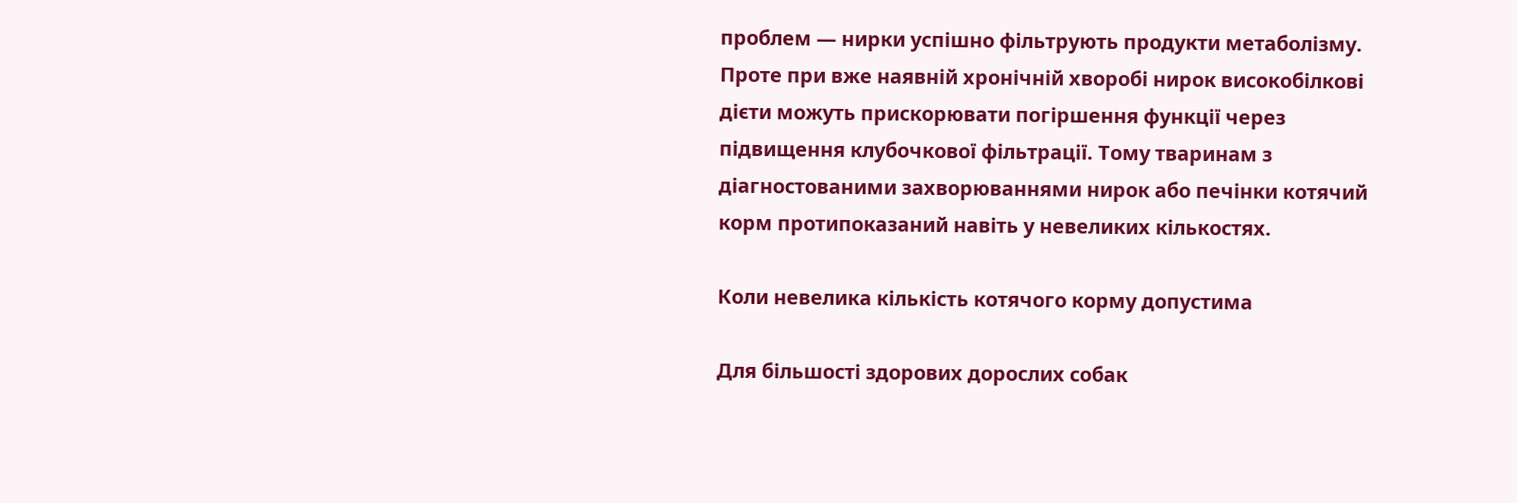проблем — нирки успішно фільтрують продукти метаболізму. Проте при вже наявній хронічній хворобі нирок високобілкові дієти можуть прискорювати погіршення функції через підвищення клубочкової фільтрації. Тому тваринам з діагностованими захворюваннями нирок або печінки котячий корм протипоказаний навіть у невеликих кількостях.

Коли невелика кількість котячого корму допустима

Для більшості здорових дорослих собак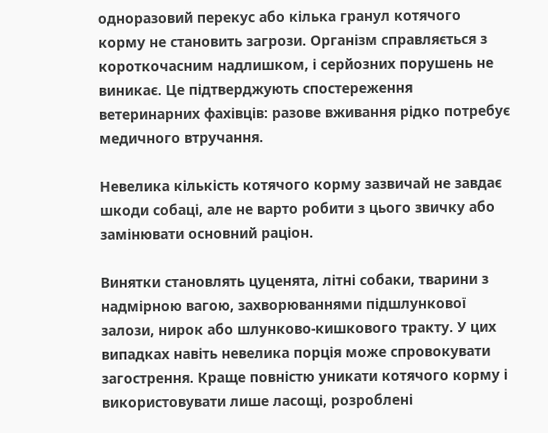одноразовий перекус або кілька гранул котячого корму не становить загрози. Організм справляється з короткочасним надлишком, і серйозних порушень не виникає. Це підтверджують спостереження ветеринарних фахівців: разове вживання рідко потребує медичного втручання.

Невелика кількість котячого корму зазвичай не завдає шкоди собаці, але не варто робити з цього звичку або замінювати основний раціон.

Винятки становлять цуценята, літні собаки, тварини з надмірною вагою, захворюваннями підшлункової залози, нирок або шлунково-кишкового тракту. У цих випадках навіть невелика порція може спровокувати загострення. Краще повністю уникати котячого корму і використовувати лише ласощі, розроблені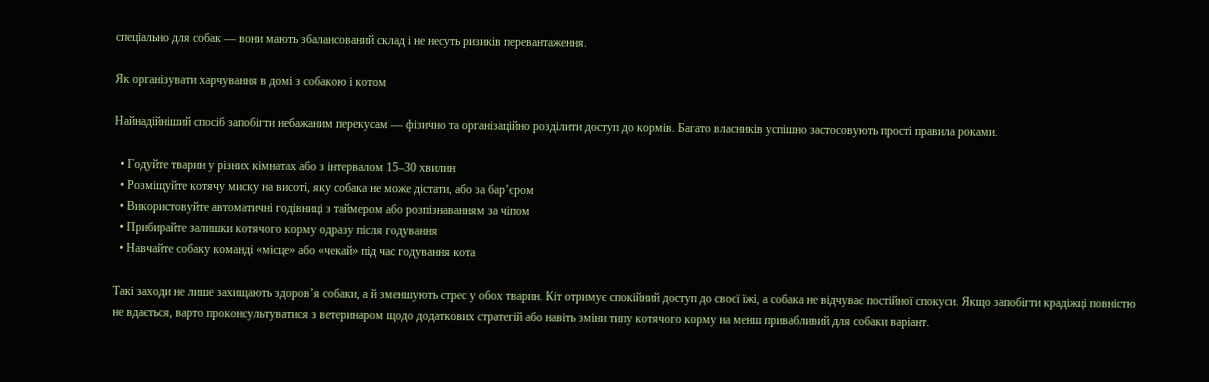спеціально для собак — вони мають збалансований склад і не несуть ризиків перевантаження.

Як організувати харчування в домі з собакою і котом

Найнадійніший спосіб запобігти небажаним перекусам — фізично та організаційно розділити доступ до кормів. Багато власників успішно застосовують прості правила роками.

  • Годуйте тварин у різних кімнатах або з інтервалом 15–30 хвилин
  • Розміщуйте котячу миску на висоті, яку собака не може дістати, або за бар’єром
  • Використовуйте автоматичні годівниці з таймером або розпізнаванням за чіпом
  • Прибирайте залишки котячого корму одразу після годування
  • Навчайте собаку команді «місце» або «чекай» під час годування кота

Такі заходи не лише захищають здоров’я собаки, а й зменшують стрес у обох тварин. Кіт отримує спокійний доступ до своєї їжі, а собака не відчуває постійної спокуси. Якщо запобігти крадіжці повністю не вдається, варто проконсультуватися з ветеринаром щодо додаткових стратегій або навіть зміни типу котячого корму на менш привабливий для собаки варіант.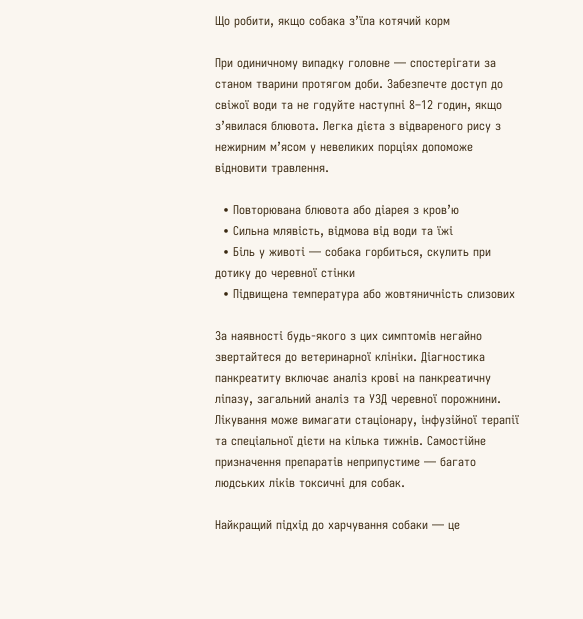Що робити, якщо собака з’їла котячий корм

При одиничному випадку головне — спостерігати за станом тварини протягом доби. Забезпечте доступ до свіжої води та не годуйте наступні 8–12 годин, якщо з’явилася блювота. Легка дієта з відвареного рису з нежирним м’ясом у невеликих порціях допоможе відновити травлення.

  • Повторювана блювота або діарея з кров’ю
  • Сильна млявість, відмова від води та їжі
  • Біль у животі — собака горбиться, скулить при дотику до черевної стінки
  • Підвищена температура або жовтяничність слизових

За наявності будь-якого з цих симптомів негайно звертайтеся до ветеринарної клініки. Діагностика панкреатиту включає аналіз крові на панкреатичну ліпазу, загальний аналіз та УЗД черевної порожнини. Лікування може вимагати стаціонару, інфузійної терапії та спеціальної дієти на кілька тижнів. Самостійне призначення препаратів неприпустиме — багато людських ліків токсичні для собак.

Найкращий підхід до харчування собаки — це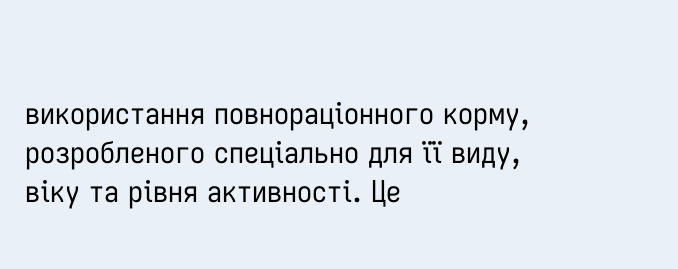використання повнораціонного корму, розробленого спеціально для її виду, віку та рівня активності. Це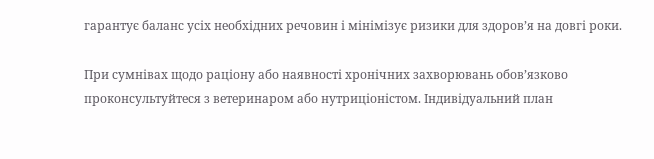гарантує баланс усіх необхідних речовин і мінімізує ризики для здоров’я на довгі роки.

При сумнівах щодо раціону або наявності хронічних захворювань обов’язково проконсультуйтеся з ветеринаром або нутриціоністом. Індивідуальний план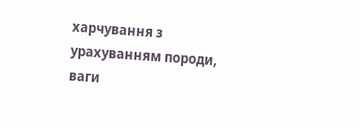харчування з урахуванням породи, ваги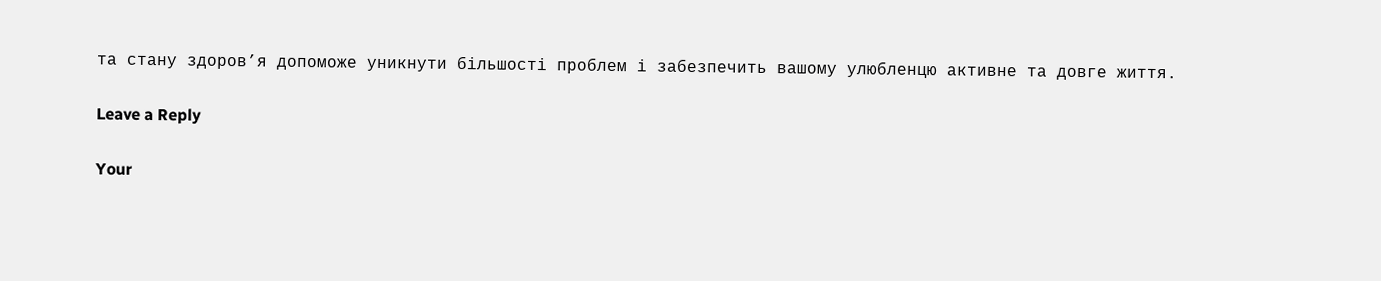та стану здоров’я допоможе уникнути більшості проблем і забезпечить вашому улюбленцю активне та довге життя.

Leave a Reply

Your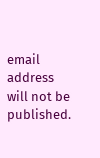email address will not be published.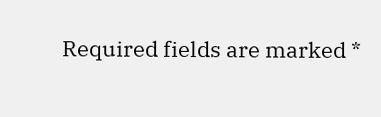Required fields are marked *